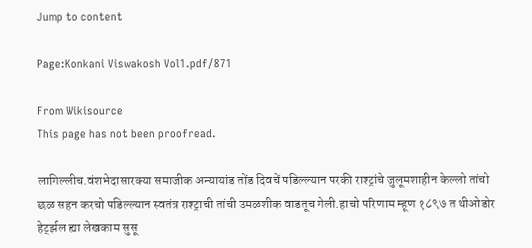Jump to content

Page:Konkani Viswakosh Vol1.pdf/871

From Wikisource
This page has not been proofread.

लागिल्लीच.वंशभेदासारक्या समाजीक अन्यायांड तोंड दिवचें पडिल्ल्यान परकी राश्ट्रांचे जुलूमशाहीन केल्लो तांचो छळ सहन करचो पडिल्ल्यान स्वतंत्र राश्ट्राची तांची उमळशीक वाडतूच गेली.हाचो परिणाम म्हूण १८९७ त थीओडोर हेर्ट्झल ह्या लेखकाम सुसू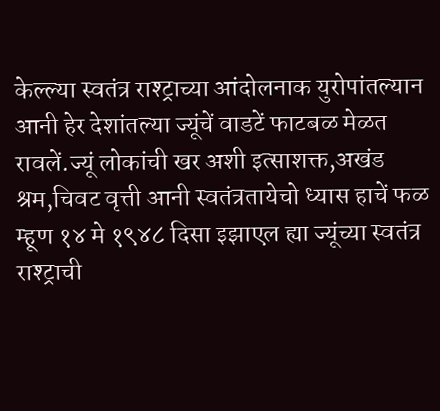केल्ल्या स्वतंत्र राश्ट्राच्या आंदोलनाक युरोपांतल्यान आनी हेर देशांतल्या ज्यूंचें वाडटें फाटबळ मेळत रावलें.ज्यूं लोकांची खर अशी इत्साशक्त,अखंड श्रम,चिवट वृत्ती आनी स्वतंत्रतायेचो ध्यास हाचें फळ म्हूण १४ मे १९४८ दिसा इझाएल ह्या ज्यूंच्या स्वतंत्र राश्ट्राची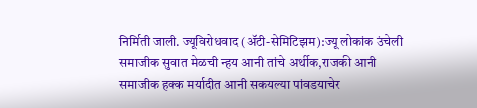निर्मिती जाली. ज्यूविरोधवाद (ॲटी-सेमिटिझम):ज्यू लोकांक उंचेली समाजीक सुवात मेळची न्हय आनी तांचे अर्थीक,राजकी आनी समाजीक हक्क मर्यादीत आनी सकयल्या पांवडयाचेर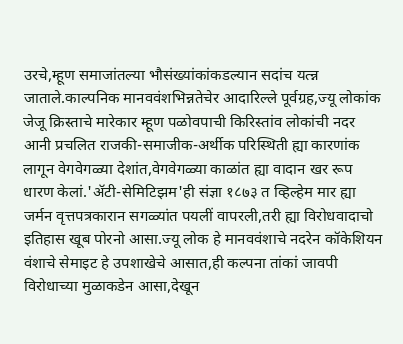उरचे,म्हूण समाजांतल्या भौसंख्यांकांकडल्यान सदांच यत्न्न जाताले.काल्पनिक मानववंशभिन्नतेचेर आदारिल्ले पूर्वग्रह,ज्यू लोकांक जेजू क्रिस्ताचे मारेकार म्हूण पळोवपाची किरिस्तांव लोकांची नदर आनी प्रचलित राजकी-समाजीक-अर्थीक परिस्थिती ह्या कारणांक लागून वेगवेगळ्या देशांत,वेगवेगळ्या काळांत ह्या वादान खर रूप धारण केलां.'ॲटी-सेमिटिझम'ही संज्ञा १८७३ त व्हिल्हेम मार ह्या जर्मन वृत्तपत्रकारान सगळ्यांत पयलीं वापरली,तरी ह्या विरोधवादाचो इतिहास खूब पोरनो आसा.ज्यू लोक हे मानववंशाचे नदरेन कॉकेशियन वंशाचे सेमाइट हे उपशाखेचे आसात,ही कल्पना तांकां जावपी विरोधाच्या मुळाकडेन आसा,देखून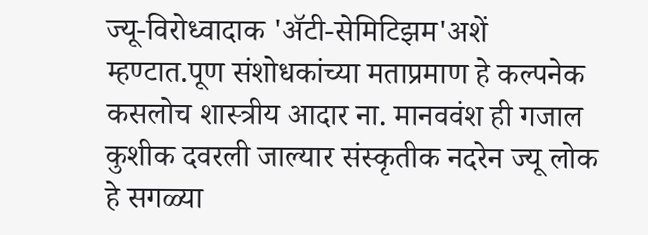ज्यू-विरोध्वादाक 'ॲटी-सेमिटिझम'अशें म्हण्टात.पूण संशोधकांच्या मताप्रमाण हे कल्पनेक कसलोच शास्त्रीय आदार ना. मानववंश ही गजाल कुशीक दवरली जाल्यार संस्कृतीक नदरेन ज्यू लोक हे सगळ्या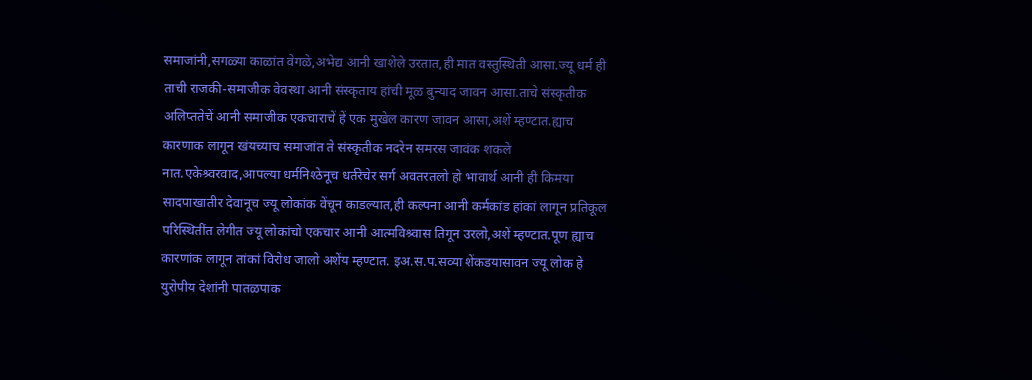समाजांनी,सगळ्या काळांत वेगळे,अभेद्य आनी खाशेले उरतात,ही मात वस्तुस्थिती आसा.ज्यू धर्म ही ताची राजकी-समाजीक वेवस्था आनी संस्कृताय हांची मूळ बुन्याद जावन आसा.ताचे संस्कृतीक अलिप्ततेचें आनी समाजीक एकचाराचें हें एक मुखेल कारण जावन आसा,अशें म्हण्टात.ह्याच कारणाक लागून खंयच्याच समाजांत ते संस्कृतीक नदरेन समरस जावंक शकले नात.एकेश्र्वरवाद,आपल्या धर्मनिश्ठेनूच धर्तरेचेर सर्ग अवतरतलो हो भावार्थ आनी ही किमया सादपाखातीर देवानूच ज्यू लोकांक वेंचून काडल्यात,ही कल्पना आनी कर्मकांड हांकां लागून प्रतिकूल परिस्थितींत लेगीत ज्यू लोकांचो एकचार आनी आत्मविश्र्वास तिगून उरलो,अशें म्हण्टात.पूण ह्याच कारणांक लागून तांकां विरोध जालो अशेंय म्हण्टात. इअ.स.प.सव्या शेंकडयासावन ज्यू लोक हे युरोपीय देशांनी पातळपाक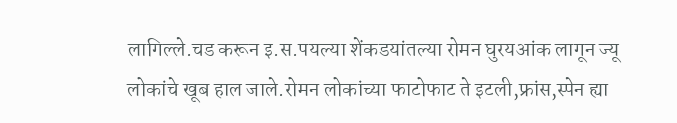लागिल्ले.चड करून इ.स.पयल्या शेंकडयांतल्या रोमन घुरयआंक लागून ज्यू लोकांचे खूब हाल जाले.रोमन लोकांच्या फाटोफाट ते इटली,फ्रांस,स्पेन ह्या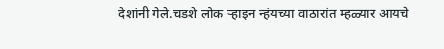देशांनी गेले.चडशे लोक ऱ्हाइन न्हंयच्या वाठारांत म्हळ्यार आयचे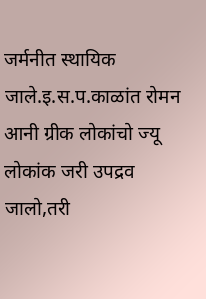जर्मनीत स्थायिक जाले.इ.स.प.काळांत रोमन आनी ग्रीक लोकांचो ज्यू लोकांक जरी उपद्रव जालो,तरी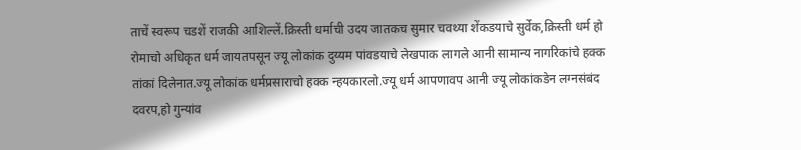ताचें स्वरूप चडशें राजकी आशिल्लें.क्रिस्ती धर्माची उदय जातकच सुमार चवथ्या शेंकडयाचे सुर्वेक,क्रिस्ती धर्म हो रोमाचो अधिकृत धर्म जायतपसून ज्यू लोकांक दुय्यम पांवडयाचे लेखपाक लागले आनी सामान्य नागरिकांचे हक्क तांकां दिलेनात.ज्यू लोकांक धर्मप्रसाराचो हक्क न्हयकारलो.ज्यू धर्म आपणावप आनी ज्यू लोकांकडेन लग्नसंबंद दवरप,हो गुन्यांव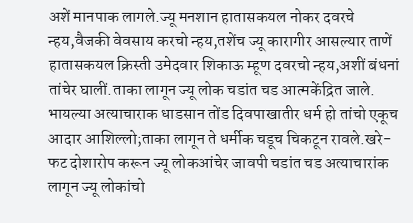अशें मानपाक लागले.ज्यू मनशान हातासकयल नोकर दवरचे न्हय,वैजकी वेवसाय करचो न्हय,तशेंच ज्यू कारागीर आसल्यार ताणें हातासकयल क्रिस्ती उमेदवार शिकाऊ म्हूण दवरचो न्हय,अशीं बंधनां तांचेर घालीं.ताका लागून ज्यू लोक चडांत चड आत्मकेंद्रित जाले. भायल्या अत्याचाराक धाडसान तोंड दिवपाखातीर धर्म हो तांचो एकूच आदार आशिल्लो;ताका लागून ते धर्मीक चडूच चिकटून रावले.खरे-फट दोशारोप करून ज्यू लोकआंचेर जावपी चडांत चड अत्याचारांक लागून ज्यू लोकांचो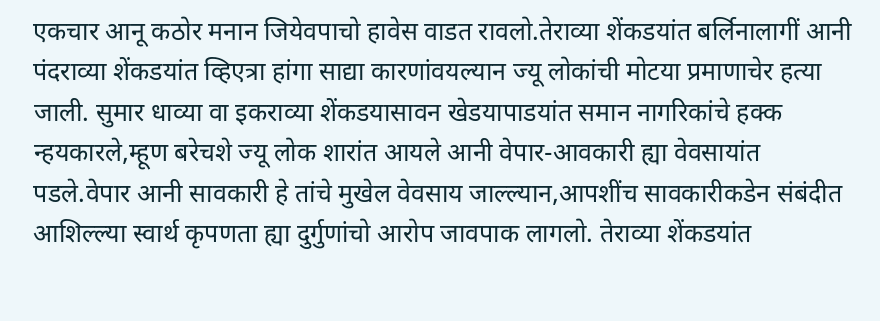एकचार आनू कठोर मनान जियेवपाचो हावेस वाडत रावलो.तेराव्या शेंकडयांत बर्लिनालागीं आनी पंदराव्या शेंकडयांत व्हिएत्रा हांगा साद्या कारणांवयल्यान ज्यू लोकांची मोटया प्रमाणाचेर हत्या जाली. सुमार धाव्या वा इकराव्या शेंकडयासावन खेडयापाडयांत समान नागरिकांचे हक्क न्हयकारले,म्हूण बरेचशे ज्यू लोक शारांत आयले आनी वेपार-आवकारी ह्या वेवसायांत पडले.वेपार आनी सावकारी हे तांचे मुखेल वेवसाय जाल्ल्यान,आपशींच सावकारीकडेन संबंदीत आशिल्ल्या स्वार्थ कृपणता ह्या दुर्गुणांचो आरोप जावपाक लागलो. तेराव्या शेंकडयांत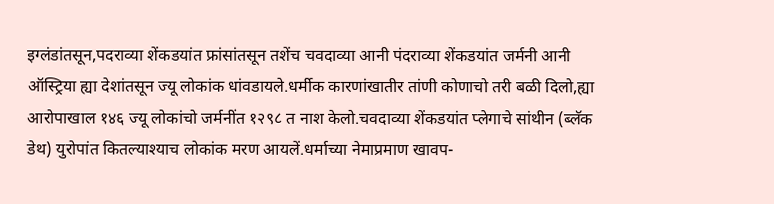इग्लंडांतसून,पदराव्या शेंकडयांत फ्रांसांतसून तशेंच चवदाव्या आनी पंदराव्या शेंकडयांत जर्मनी आनी ऑस्ट्रिया ह्या देशांतसून ज्यू लोकांक धांवडायले.धर्मीक कारणांखातीर तांणी कोणाचो तरी बळी दिलो,ह्या आरोपाखाल १४६ ज्यू लोकांचो जर्मनींत १२९८ त नाश केलो.चवदाव्या शेंकडयांत प्लेगाचे सांथीन (ब्लॅक डेथ) युरोपांत कितल्याश्याच लोकांक मरण आयलें.धर्माच्या नेमाप्रमाण खावप-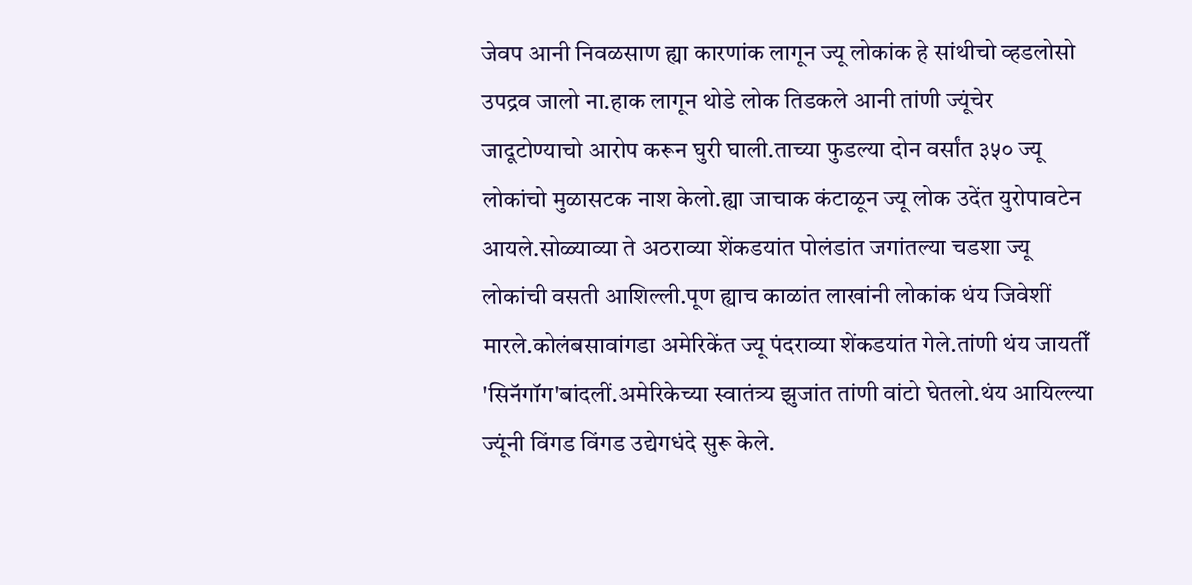जेवप आनी निवळसाण ह्या कारणांक लागून ज्यू लोकांक हे सांथीचो व्हडलोसो उपद्रव जालो ना.हाक लागून थोडे लोक तिडकले आनी तांणी ज्यूंचेर जादूटोण्याचो आरोप करून घुरी घाली.ताच्या फुडल्या दोन वर्सांत ३५० ज्यू लोकांचो मुळासटक नाश केलो.ह्या जाचाक कंटाळून ज्यू लोक उदेंत युरोपावटेन आयले.सोळ्याव्या ते अठराव्या शेंकडयांत पोलंडांत जगांतल्या चडशा ज्यू लोकांची वसती आशिल्ली.पूण ह्याच काळांत लाखांनी लोकांक थंय जिवेशीं मारले.कोलंबसावांगडा अमेरिकेंत ज्यू पंदराव्या शेंकडयांत गेले.तांणी थंय जायतीँ 'सिनॅगॉग'बांदलीं.अमेरिकेच्या स्वातंत्र्य झुजांत तांणी वांटो घेतलो.थंय आयिल्ल्या ज्यूंनी विंगड विंगड उद्येगधंदे सुरू केले.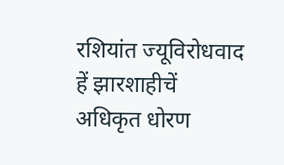रशियांत ज्यूविरोधवाद हें झारशाहीचें अधिकृत धोरण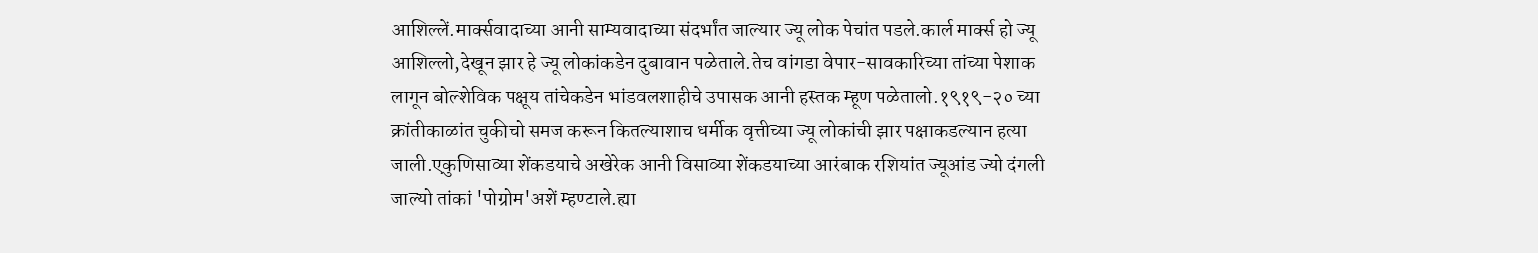आशिल्लें.मार्क्सवादाच्या आनी साम्यवादाच्या संदर्भांत जाल्यार ज्यू लोक पेचांत पडले.कार्ल मार्क्स हो ज्यू आशिल्लो,देखून झार हे ज्यू लोकांकडेन दुबावान पळेताले.तेच वांगडा वेपार-सावकारिच्या तांच्या पेशाक लागून बोल्शेविक पक्षूय तांचेकडेन भांडवलशाहीचे उपासक आनी हस्तक म्हूण पळेतालो.१९१९-२० च्या क्रांतीकाळांत चुकीचो समज करून कितल्याशाच धर्मीक वृत्तीच्या ज्यू लोकांची झार पक्षाकडल्यान हत्या जाली.एकुणिसाव्या शेंकडयाचे अखेरेक आनी विसाव्या शेंकडयाच्या आरंबाक रशियांत ज्यूआंड ज्यो दंगली जाल्यो तांकां 'पोग्रोम'अशें म्हण्टाले.ह्या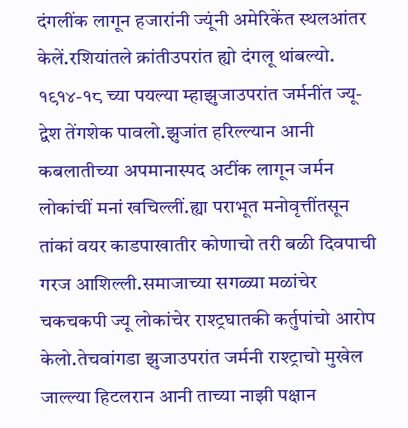दंगलींक लागून हजारांनी ज्यूंनी अमेरिकेंत स्थलआंतर केलें.रशियांतले क्रांतीउपरांत ह्यो दंगलू थांबल्यो. १९१४-१८ च्या पयल्या म्हाझुजाउपरांत जर्मनींत ज्यू-द्वेश तेंगशेक पावलो.झुजांत हरिल्ल्यान आनी कबलातीच्या अपमानास्पद अटींक लागून जर्मन लोकांचीं मनां खचिल्लीं.ह्या पराभूत मनोवृत्तींतसून तांकां वयर काडपाखातीर कोणाचो तरी बळी दिवपाची गरज आशिल्ली.समाजाच्या सगळ्या मळांचेर चकचकपी ज्यू लोकांचेर राश्ट्रघातकी कर्तुपांचो आरोप केलो.तेचवांगडा झुजाउपरांत जर्मनी राश्ट्राचो मुखेल जाल्ल्या हिटलरान आनी ताच्या नाझी पक्षान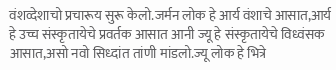वंशव्देशाचो प्रचारूय सुरू केलो.जर्मन लोक हे आर्य वंशाचे आसात,आर्य हे उच्च संस्कृतायेचे प्रवर्तक आसात आनी ज्यू हे संस्कृतायेचे विध्वंसक आसात,असो नवो सिध्दांत तांणी मांडलो.ज्यू लोक हे भित्रे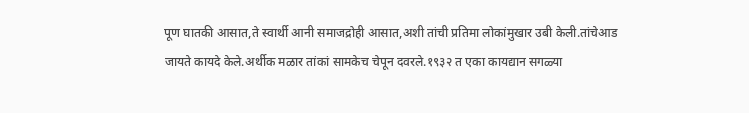पूण घातकी आसात,ते स्वार्थी आनी समाजद्रोही आसात,अशी तांची प्रतिमा लोकांमुखार उबी केली.तांचेआड जायते कायदे केले.अर्थीक मळार तांकां सामकेच चेपून दवरले.१९३२ त एका कायद्यान सगळ्या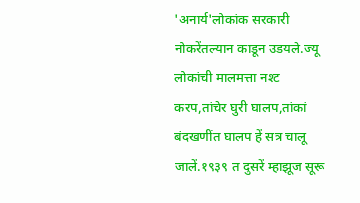'अनार्य'लोकांक सरकारी नोकरेंतल्यान काडून उडयले.ज्यू लोकांची मालमत्ता नश्ट करप,तांचेर घुरी घालप,तांकां बंदखणींत घालप हें सत्र चालू जालें.१९३९ त दुसरें म्हाझूज सूरू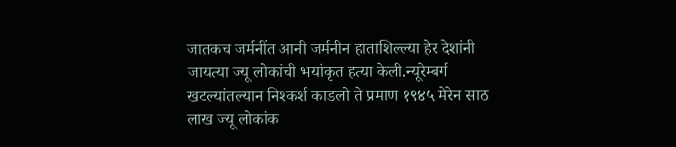जातकच जर्मनींत आनी जर्मनीन हाताशिल्ल्या हेर देशांनी जायत्या ज्यू लोकांची भयांकृत हत्या केली.न्यूरेम्बर्ग खटल्यांतल्यान निश्कर्श काडलो ते प्रमाण १९४५ मेरेन साठ लाख ज्यू लोकांक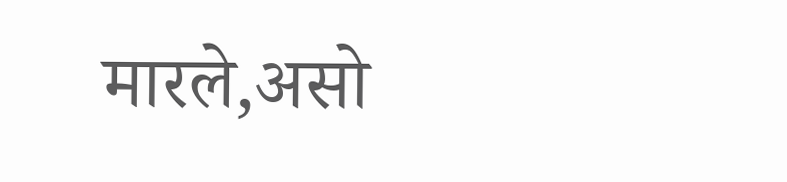मारले,असो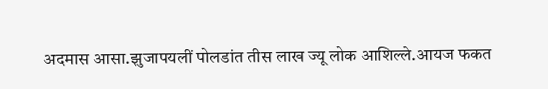अदमास आसा.झुजापयलीं पोलडांत तीस लाख ज्यू लोक आशिल्ले.आयज फकत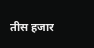तीस हजार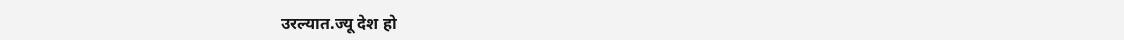उरल्यात.ज्यू देश हो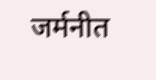जर्मनीत